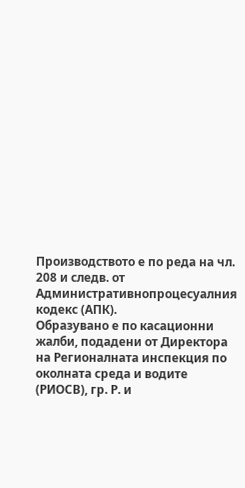Производството е по реда на чл. 208 и следв. от Административнопроцесуалния кодекс (АПК).
Образувано е по касационни жалби, подадени от Директора на Регионалната инспекция по околната среда и водите (РИОСВ), гр. Р. и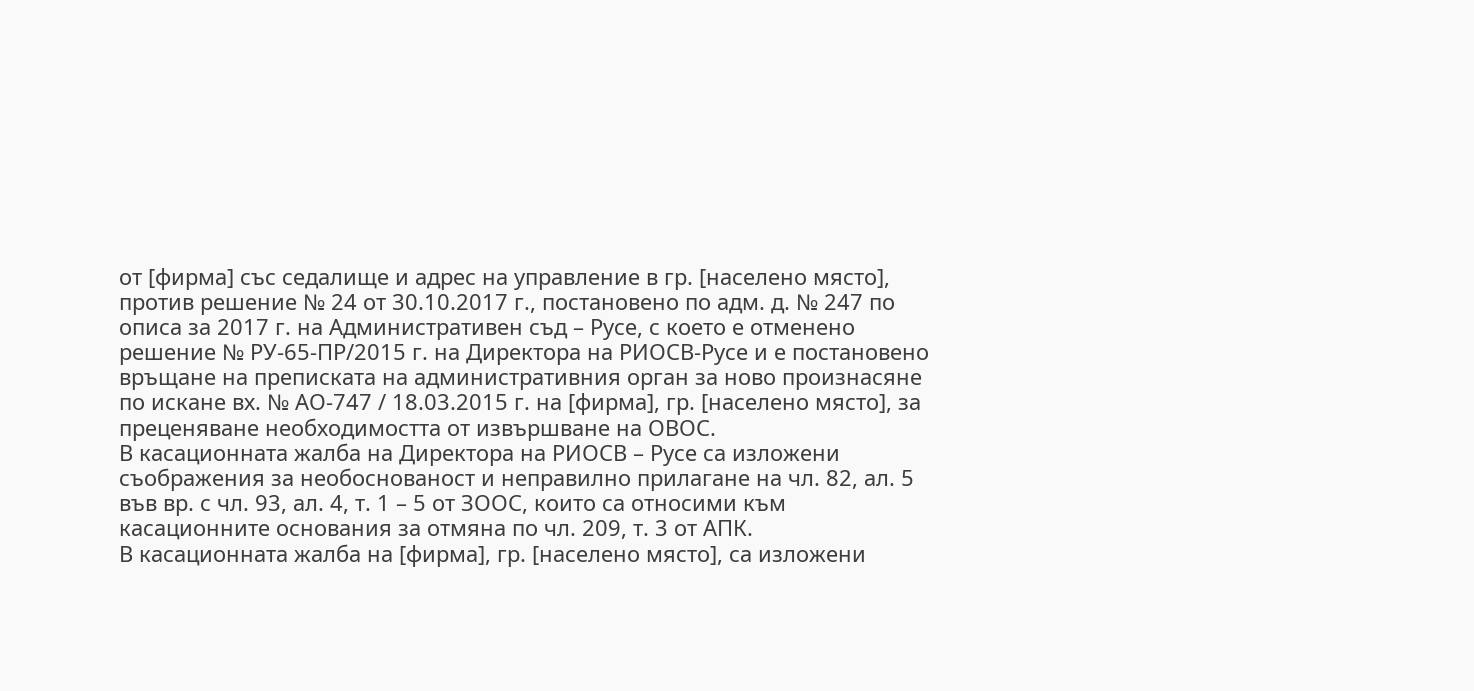от [фирма] със седалище и адрес на управление в гр. [населено място], против решение № 24 от 30.10.2017 г., постановено по адм. д. № 247 по описа за 2017 г. на Административен съд – Русе, с което е отменено решение № РУ-65-ПР/2015 г. на Директора на РИОСВ-Русе и е постановено връщане на преписката на административния орган за ново произнасяне по искане вх. № АО-747 / 18.03.2015 г. на [фирма], гр. [населено място], за преценяване необходимостта от извършване на ОВОС.
В касационната жалба на Директора на РИОСВ – Русе са изложени съображения за необоснованост и неправилно прилагане на чл. 82, ал. 5 във вр. с чл. 93, ал. 4, т. 1 – 5 от ЗООС, които са относими към касационните основания за отмяна по чл. 209, т. 3 от АПК.
В касационната жалба на [фирма], гр. [населено място], са изложени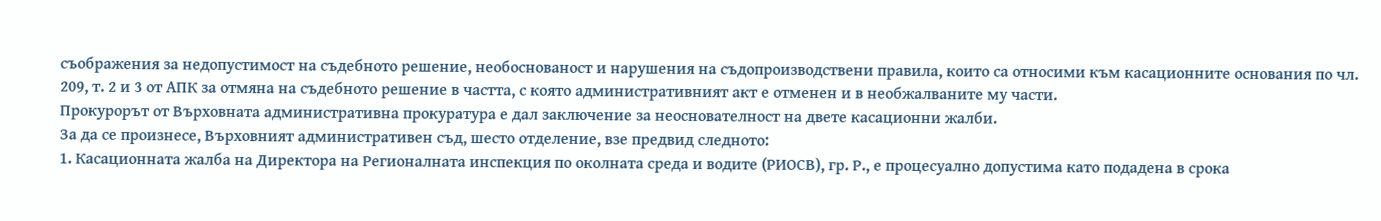съображения за недопустимост на съдебното решение, необоснованост и нарушения на съдопроизводствени правила, които са относими към касационните основания по чл. 209, т. 2 и 3 от АПК за отмяна на съдебното решение в частта, с която административният акт е отменен и в необжалваните му части.
Прокурорът от Върховната административна прокуратура е дал заключение за неоснователност на двете касационни жалби.
За да се произнесе, Върховният административен съд, шесто отделение, взе предвид следното:
1. Касационната жалба на Директора на Регионалната инспекция по околната среда и водите (РИОСВ), гр. Р., е процесуално допустима като подадена в срока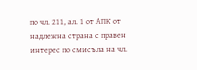по чл. 211, ал. 1 от АПК от надлежна страна с правен интерес по смисъла на чл.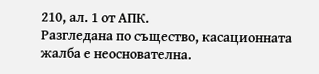210, ал. 1 от АПК.
Разгледана по същество, касационната жалба е неоснователна.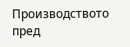Производството пред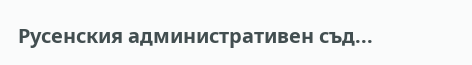Русенския административен съд...